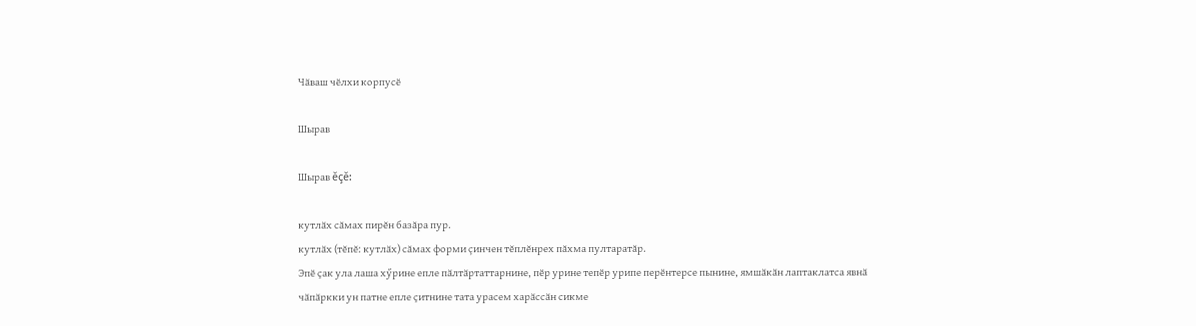Чӑваш чӗлхи корпусӗ

Шырав

Шырав ĕçĕ:

кутлӑх сăмах пирĕн базăра пур.
кутлӑх (тĕпĕ: кутлӑх) сăмах форми çинчен тĕплĕнрех пăхма пултаратăр.
Эпӗ ҫак ула лаша хӳрине епле пӑлтӑртаттарнине, пӗр урине тепӗр урипе перӗнтерсе пынине, ямшӑкӑн лаптаклатса явнӑ чӑпӑркки ун патне епле ҫитнине тата урасем харӑссӑн сикме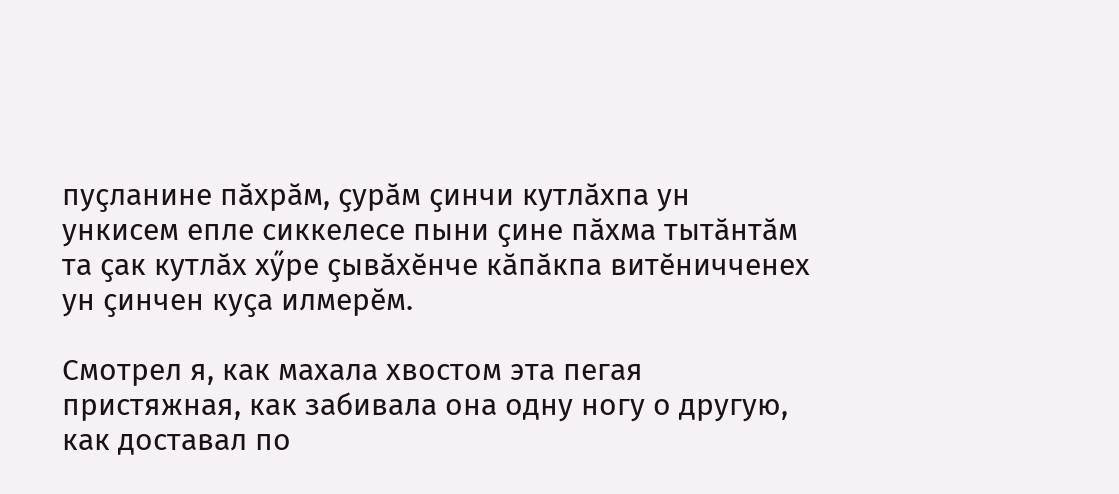пуҫланине пӑхрӑм, ҫурӑм ҫинчи кутлӑхпа ун ункисем епле сиккелесе пыни ҫине пӑхма тытӑнтӑм та ҫак кутлӑх хӳре ҫывӑхӗнче кӑпӑкпа витӗничченех ун ҫинчен куҫа илмерӗм.

Смотрел я, как махала хвостом эта пегая пристяжная, как забивала она одну ногу о другую, как доставал по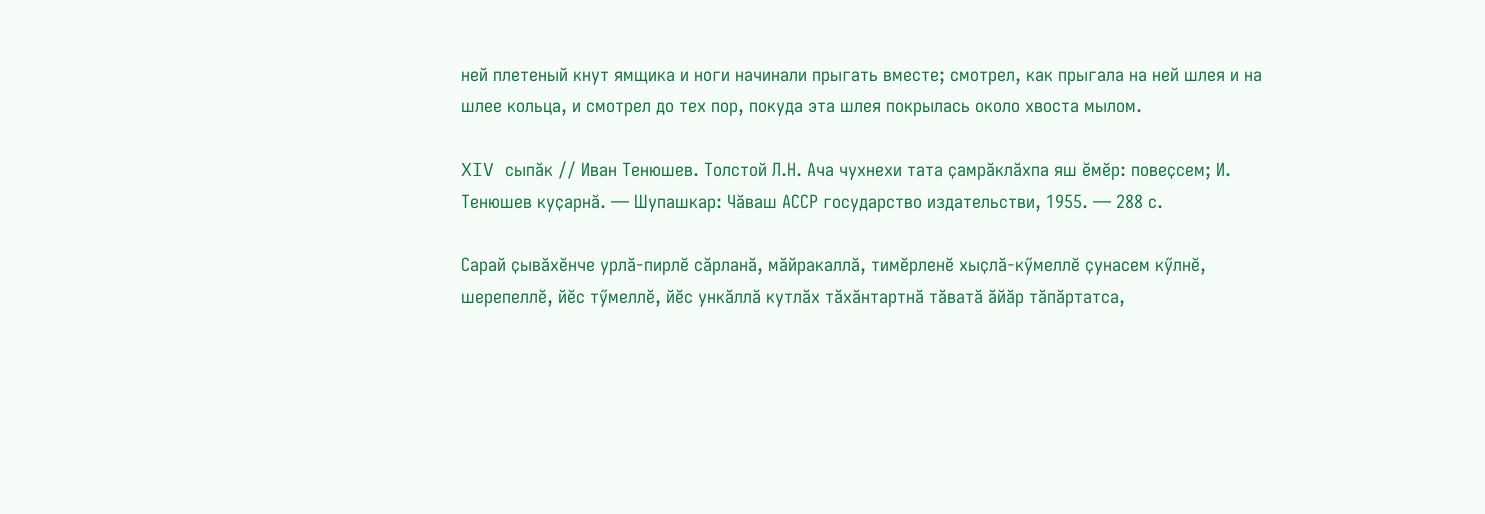ней плетеный кнут ямщика и ноги начинали прыгать вместе; смотрел, как прыгала на ней шлея и на шлее кольца, и смотрел до тех пор, покуда эта шлея покрылась около хвоста мылом.

XIV сыпӑк // Иван Тенюшев. Толстой Л.Н. Ача чухнехи тата ҫамрӑклӑхпа яш ӗмӗр: повеҫсем; И. Тенюшев куҫарнӑ. — Шупашкар: Чӑваш АССР государство издательстви, 1955. — 288 с.

Сарай ҫывӑхӗнче урлӑ-пирлӗ сӑрланӑ, мӑйракаллӑ, тимӗрленӗ хыҫлӑ-кӳмеллӗ ҫунасем кӳлнӗ, шерепеллӗ, йӗс тӳмеллӗ, йӗс ункӑллӑ кутлӑх тӑхӑнтартнӑ тӑватӑ ӑйӑр тӑпӑртатса,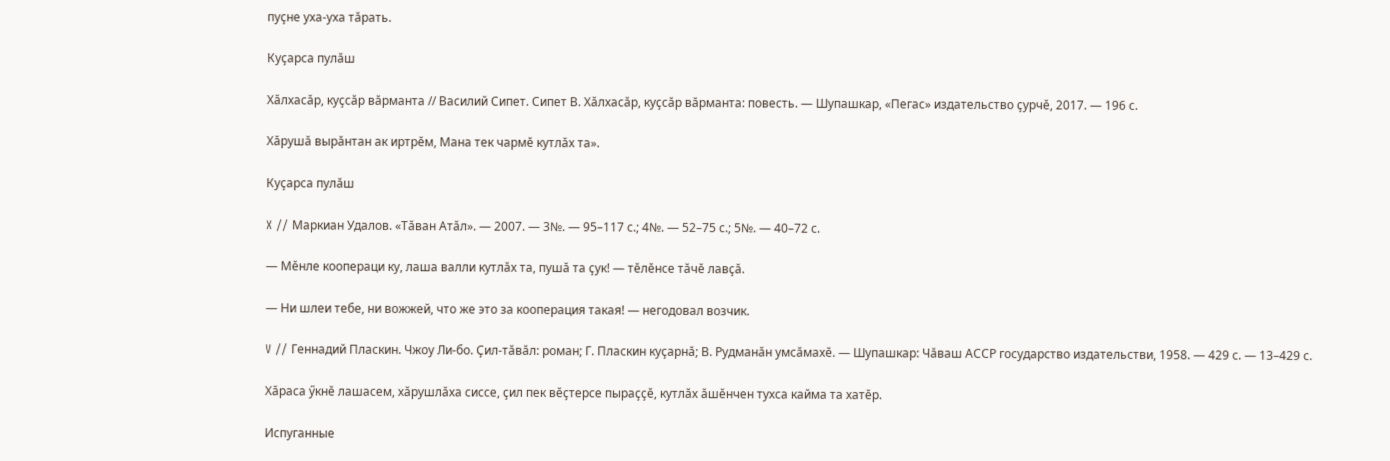пуҫне уха-уха тӑрать.

Куҫарса пулӑш

Хӑлхасӑр, куҫсӑр вӑрманта // Василий Сипет. Сипет В. Хӑлхасӑр, куҫсӑр вӑрманта: повесть. — Шупашкар, «Пегас» издательство ҫурчӗ, 2017. — 196 с.

Хӑрушӑ вырӑнтан ак иртрӗм, Мана тек чармӗ кутлӑх та».

Куҫарса пулӑш

X // Маркиан Удалов. «Тӑван Атӑл». — 2007. — 3№. — 95–117 с.; 4№. — 52–75 с.; 5№. — 40–72 с.

— Мӗнле коопераци ку, лаша валли кутлӑх та, пушӑ та ҫук! — тӗлӗнсе тӑчӗ лавҫӑ.

— Ни шлеи тебе, ни вожжей, что же это за кооперация такая! — негодовал возчик.

V // Геннадий Пласкин. Чжоу Ли-бо. Ҫил-тӑвӑл: роман; Г. Пласкин куҫарнӑ; В. Рудманӑн умсӑмахӗ. — Шупашкар: Чӑваш АССР государство издательстви, 1958. — 429 с. — 13–429 с.

Хӑраса ӳкнӗ лашасем, хӑрушлӑха сиссе, ҫил пек вӗҫтерсе пыраҫҫӗ, кутлӑх ӑшӗнчен тухса кайма та хатӗр.

Испуганные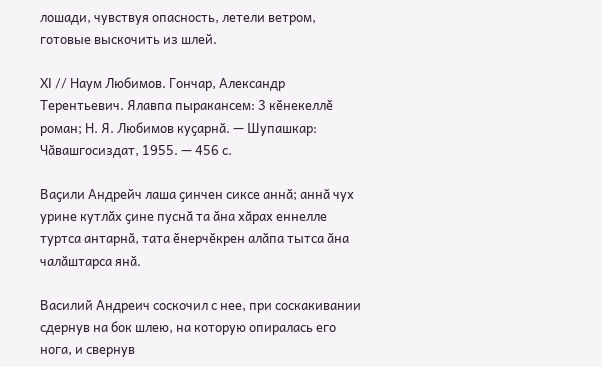лошади, чувствуя опасность, летели ветром, готовые выскочить из шлей.

XI // Наум Любимов. Гончар, Александр Терентьевич. Ялавпа пыракансем: 3 кӗнекеллӗ роман; Н. Я. Любимов куҫарнӑ. — Шупашкар: Чӑвашгосиздат, 1955. — 456 с.

Ваҫили Андрейч лаша ҫинчен сиксе аннӑ; аннӑ чух урине кутлӑх ҫине пуснӑ та ӑна хӑрах еннелле туртса антарнӑ, тата ӗнерчӗкрен алӑпа тытса ӑна чалӑштарса янӑ.

Василий Андреич соскочил с нее, при соскакивании сдернув на бок шлею, на которую опиралась его нога, и свернув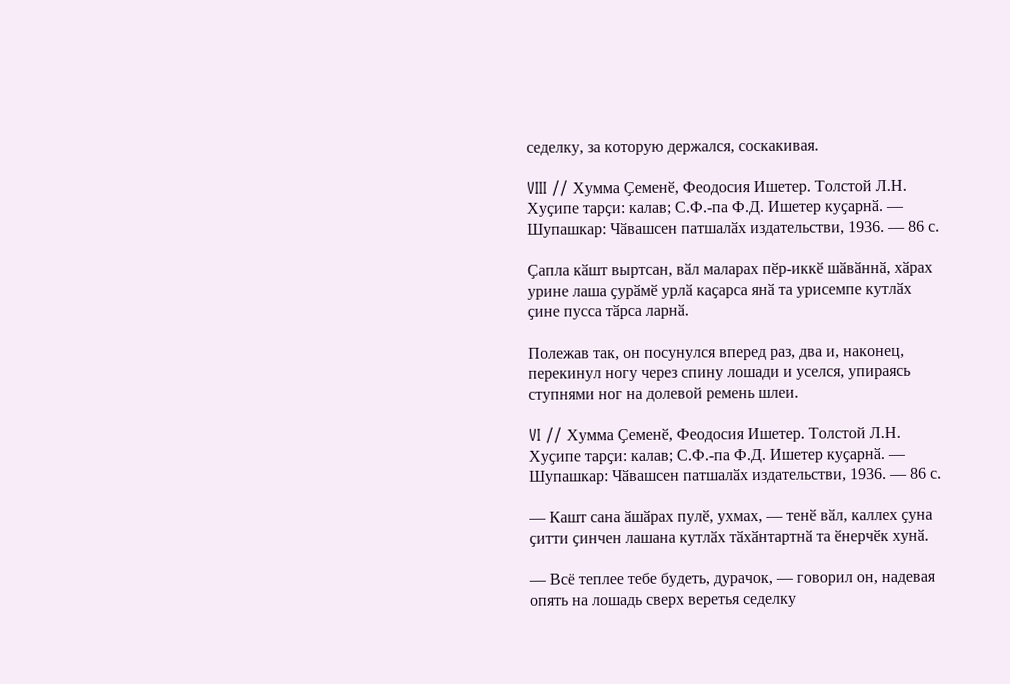седелку, за которую держался, соскакивая.

VIII // Хумма Ҫеменӗ, Феодосия Ишетер. Толстой Л.Н. Хуҫипе тарҫи: калав; С.Ф.-па Ф.Д. Ишетер куҫарнӑ. — Шупашкар: Чӑвашсен патшалӑх издательстви, 1936. — 86 с.

Ҫапла кӑшт выртсан, вӑл маларах пӗр-иккӗ шӑвӑннӑ, хӑрах урине лаша ҫурӑмӗ урлӑ каҫарса янӑ та урисемпе кутлӑх ҫине пусса тӑрса ларнӑ.

Полежав так, он посунулся вперед раз, два и, наконец, перекинул ногу через спину лошади и уселся, упираясь ступнями ног на долевой ремень шлеи.

VI // Хумма Ҫеменӗ, Феодосия Ишетер. Толстой Л.Н. Хуҫипе тарҫи: калав; С.Ф.-па Ф.Д. Ишетер куҫарнӑ. — Шупашкар: Чӑвашсен патшалӑх издательстви, 1936. — 86 с.

— Кашт сана ӑшӑрах пулӗ, ухмах, — тенӗ вӑл, каллех ҫуна ҫитти ҫинчен лашана кутлӑх тӑхӑнтартнӑ та ӗнерчӗк хунӑ.

— Всё теплее тебе будеть, дурачок, — говорил он, надевая опять на лошадь сверх веретья седелку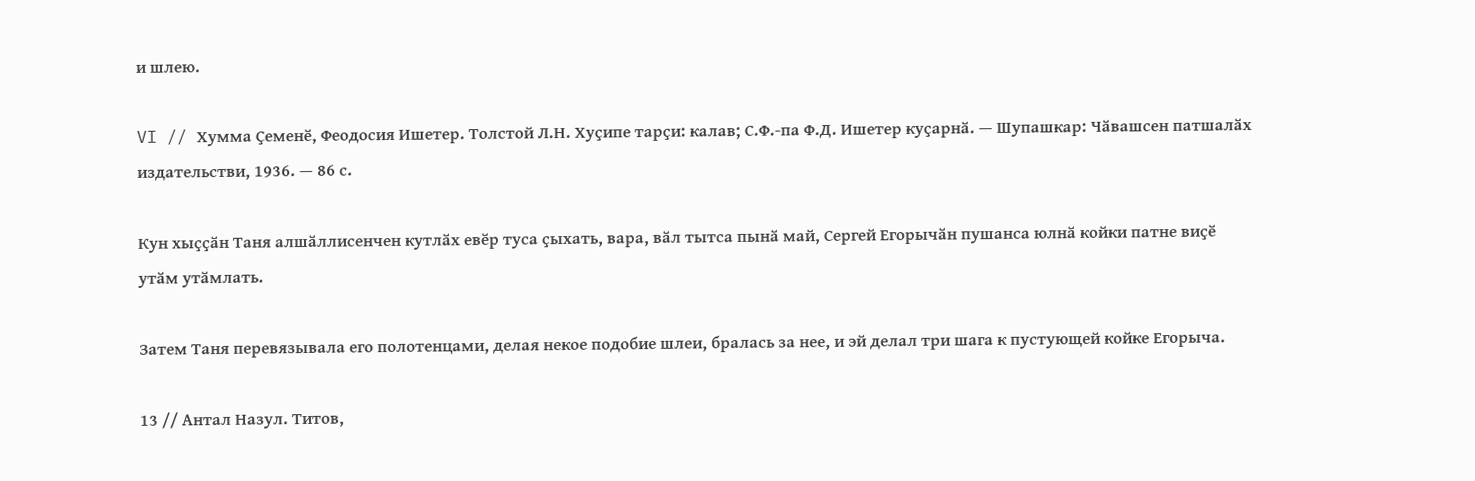и шлею.

VI // Хумма Ҫеменӗ, Феодосия Ишетер. Толстой Л.Н. Хуҫипе тарҫи: калав; С.Ф.-па Ф.Д. Ишетер куҫарнӑ. — Шупашкар: Чӑвашсен патшалӑх издательстви, 1936. — 86 с.

Кун хыҫҫӑн Таня алшӑллисенчен кутлӑх евӗр туса ҫыхать, вара, вӑл тытса пынӑ май, Сергей Егорычӑн пушанса юлнӑ койки патне виҫӗ утӑм утӑмлать.

Затем Таня перевязывала его полотенцами, делая некое подобие шлеи, бралась за нее, и эй делал три шага к пустующей койке Егорыча.

13 // Антал Назул. Титов,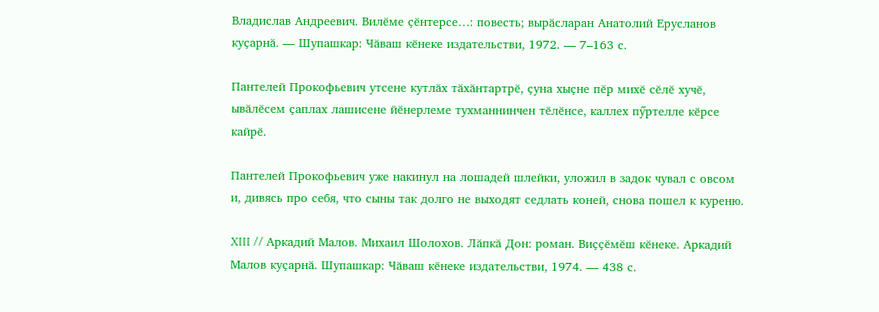Владислав Андреевич. Вилӗме ҫӗнтерсе…: повесть; вырӑсларан Анатолий Ерусланов куҫарнӑ. — Шупашкар: Чӑваш кӗнеке издательстви, 1972. — 7–163 с.

Пантелей Прокофьевич утсене кутлӑх тӑхӑнтартрӗ, ҫуна хыҫне пӗр михӗ сӗлӗ хучӗ, ывӑлӗсем ҫаплах лашисене йӗнерлеме тухманнинчен тӗлӗнсе, каллех пӳртелле кӗрсе кайрӗ.

Пантелей Прокофьевич уже накинул на лошадей шлейки, уложил в задок чувал с овсом и, дивясь про себя, что сыны так долго не выходят седлать коней, снова пошел к куреню.

XIII // Аркадий Малов. Михаил Шолохов. Лӑпкӑ Дон: роман. Виҫҫӗмӗш кӗнеке. Аркадий Малов куҫарнӑ. Шупашкар: Чӑваш кӗнеке издательстви, 1974. — 438 с.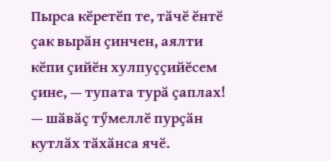Пырса кӗретӗп те, тӑчӗ ӗнтӗ ҫак вырӑн ҫинчен, аялти кӗпи ҫийӗн хулпуҫҫийӗсем ҫине, — тупата турӑ ҫаплах! — шӑвӑҫ тӳмеллӗ пурҫӑн кутлӑх тӑхӑнса ячӗ.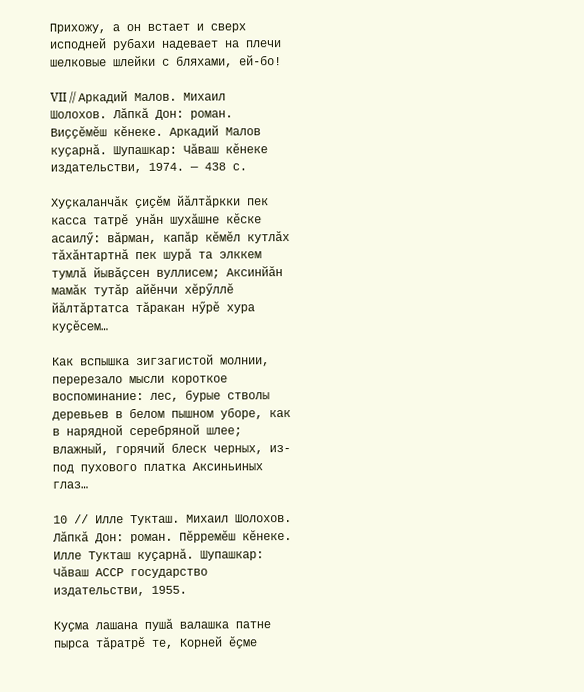Прихожу, а он встает и сверх исподней рубахи надевает на плечи шелковые шлейки с бляхами, ей-бо!

VII // Аркадий Малов. Михаил Шолохов. Лӑпкӑ Дон: роман. Виҫҫӗмӗш кӗнеке. Аркадий Малов куҫарнӑ. Шупашкар: Чӑваш кӗнеке издательстви, 1974. — 438 с.

Хуҫкаланчӑк ҫиҫӗм йӑлтӑркки пек касса татрӗ унӑн шухӑшне кӗске асаилӳ: вӑрман, капӑр кӗмӗл кутлӑх тӑхӑнтартнӑ пек шурӑ та элккем тумлӑ йывӑҫсен вуллисем; Аксинйӑн мамӑк тутӑр айӗнчи хӗрӳллӗ йӑлтӑртатса тӑракан нӳрӗ хура куҫӗсем…

Как вспышка зигзагистой молнии, перерезало мысли короткое воспоминание: лес, бурые стволы деревьев в белом пышном уборе, как в нарядной серебряной шлее; влажный, горячий блеск черных, из-под пухового платка Аксиньиных глаз…

10 // Илле Тукташ. Михаил Шолохов. Лӑпкӑ Дон: роман. Пӗрремӗш кӗнеке. Илле Тукташ куҫарнӑ. Шупашкар: Чӑваш АССР государство издательстви, 1955.

Куҫма лашана пушӑ валашка патне пырса тӑратрӗ те, Корней ӗҫме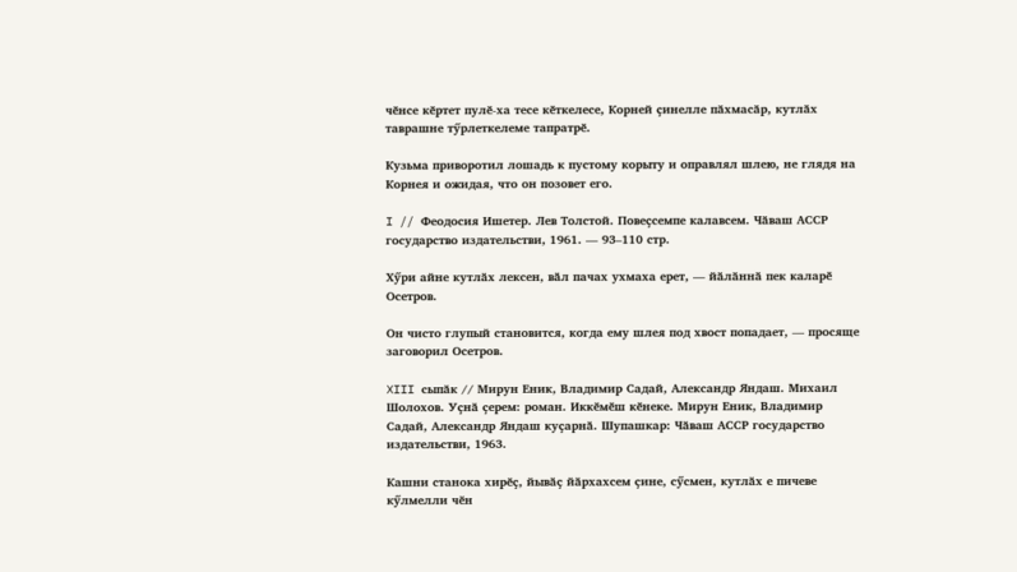чӗнсе кӗртет пулӗ-ха тесе кӗткелесе, Корней ҫинелле пӑхмасӑр, кутлӑх таврашне тӳрлеткелеме тапратрӗ.

Кузьма приворотил лошадь к пустому корыту и оправлял шлею, не глядя на Корнея и ожидая, что он позовет его.

I // Феодосия Ишетер. Лев Толстой. Повеҫсемпе калавсем. Чӑваш АССР государство издательстви, 1961. — 93–110 стр.

Хӳри айне кутлӑх лексен, вӑл пачах ухмаха ерет, — йӑлӑннӑ пек каларӗ Осетров.

Он чисто глупый становится, когда ему шлея под хвост попадает, — просяще заговорил Осетров.

XIII сыпӑк // Мирун Еник, Владимир Садай, Александр Яндаш. Михаил Шолохов. Уҫнӑ ҫерем: роман. Иккӗмӗш кӗнеке. Мирун Еник, Владимир Садай, Александр Яндаш куҫарнӑ. Шупашкар: Чӑваш АССР государство издательстви, 1963.

Кашни станока хирӗҫ, йывӑҫ йӑрхахсем ҫине, сӳсмен, кутлӑх е пичеве кӳлмелли чӗн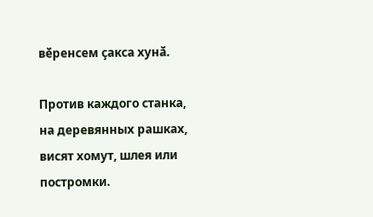вӗренсем ҫакса хунӑ.

Против каждого станка, на деревянных рашках, висят хомут, шлея или постромки.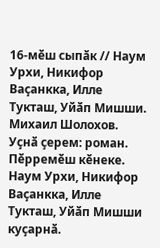16-мӗш сыпӑк // Наум Урхи, Никифор Ваҫанкка, Илле Тукташ, Уйӑп Мишши. Михаил Шолохов. Уҫнӑ ҫерем: роман. Пӗрремӗш кӗнеке. Наум Урхи, Никифор Ваҫанкка, Илле Тукташ, Уйӑп Мишши куҫарнӑ.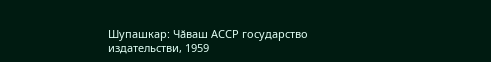Шупашкар: Чӑваш АССР государство издательстви, 1959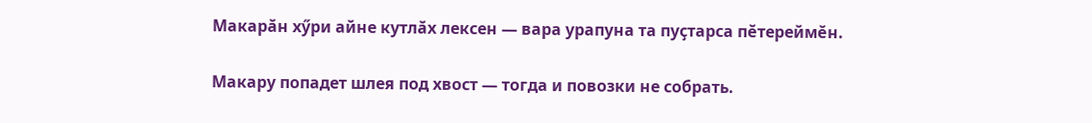Макарӑн хӳри айне кутлӑх лексен — вара урапуна та пуҫтарса пӗтереймӗн.

Макару попадет шлея под хвост — тогда и повозки не собрать.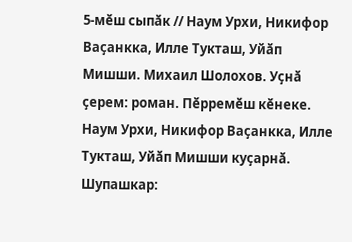5-мӗш сыпӑк // Наум Урхи, Никифор Ваҫанкка, Илле Тукташ, Уйӑп Мишши. Михаил Шолохов. Уҫнӑ ҫерем: роман. Пӗрремӗш кӗнеке. Наум Урхи, Никифор Ваҫанкка, Илле Тукташ, Уйӑп Мишши куҫарнӑ. Шупашкар: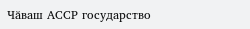Чӑваш АССР государство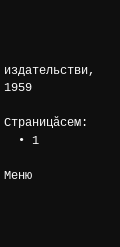издательстви, 1959

Страницăсем:
  • 1

Меню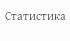Статистика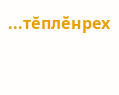...тĕплӗнрех